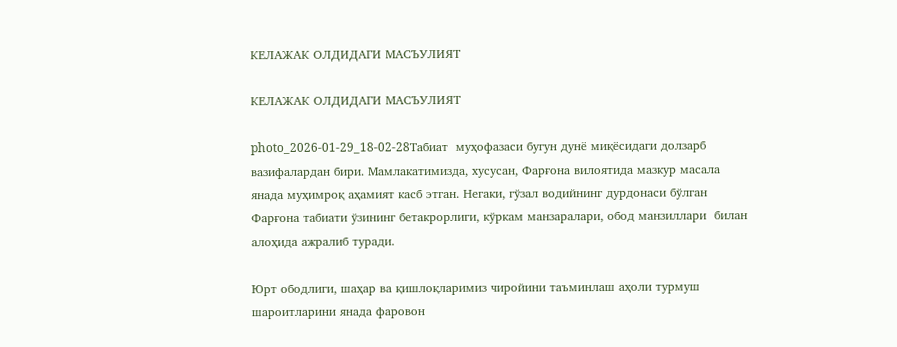КЕЛАЖАК ОЛДИДАГИ МАСЪУЛИЯТ

КЕЛАЖАК ОЛДИДАГИ МАСЪУЛИЯТ

photo_2026-01-29_18-02-28Табиат  муҳофазаси бугун дунё миқёсидаги долзарб вазифалардан бири. Мамлакатимизда, хусусан, Фарғона вилоятида мазкур масала янада муҳимроқ аҳамият касб этган. Негаки, гўзал водийнинг дурдонаси бўлган Фарғона табиати ўзининг бетакрорлиги, кўркам манзаралари, обод манзиллари  билан алоҳида ажралиб туради.

Юрт ободлиги, шаҳар ва қишлоқларимиз чиройини таъминлаш аҳоли турмуш шароитларини янада фаровон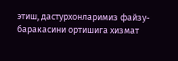этиш, дастурхонларимиз файзу-баракасини ортишига хизмат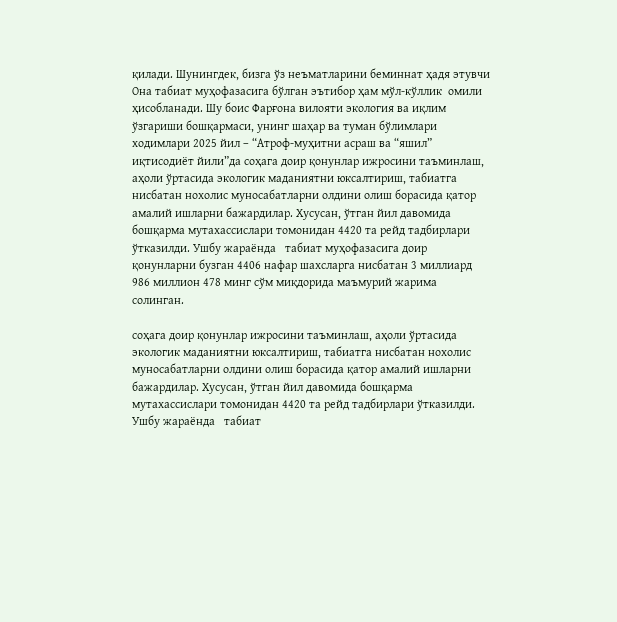қилади. Шунингдек, бизга ўз неъматларини беминнат ҳадя этувчи Она табиат муҳофазасига бўлган эътибор ҳам мўл-кўллик  омили ҳисобланади. Шу боис Фарғона вилояти экология ва иқлим  ўзгариши бошқармаси, унинг шаҳар ва туман бўлимлари ходимлари 2025 йил – “Атроф-муҳитни асраш ва “яшил” иқтисодиёт йили”да соҳага доир қонунлар ижросини таъминлаш, аҳоли ўртасида экологик маданиятни юксалтириш, табиатга нисбатан нохолис муносабатларни олдини олиш борасида қатор амалий ишларни бажардилар. Хусусан, ўтган йил давомида бошқарма мутахассислари томонидан 4420 та рейд тадбирлари ўтказилди. Ушбу жараёнда   табиат муҳофазасига доир қонунларни бузган 4406 нафар шахсларга нисбатан 3 миллиард 986 миллион 478 минг сўм миқдорида маъмурий жарима солинган.

соҳага доир қонунлар ижросини таъминлаш, аҳоли ўртасида экологик маданиятни юксалтириш, табиатга нисбатан нохолис муносабатларни олдини олиш борасида қатор амалий ишларни бажардилар. Хусусан, ўтган йил давомида бошқарма мутахассислари томонидан 4420 та рейд тадбирлари ўтказилди. Ушбу жараёнда   табиат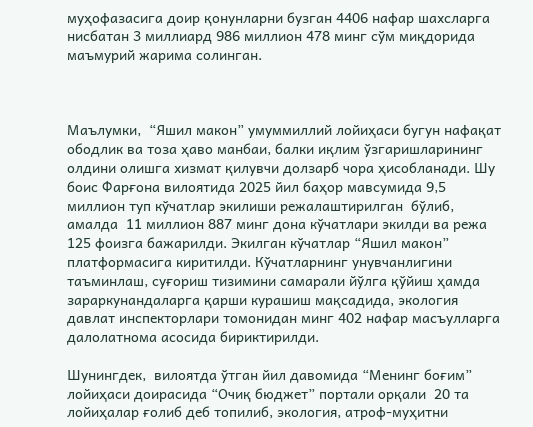муҳофазасига доир қонунларни бузган 4406 нафар шахсларга нисбатан 3 миллиард 986 миллион 478 минг сўм миқдорида маъмурий жарима солинган.



Маълумки,  “Яшил макон” умуммиллий лойиҳаси бугун нафақат ободлик ва тоза ҳаво манбаи, балки иқлим ўзгаришларининг олдини олишга хизмат қилувчи долзарб чора ҳисобланади. Шу боис Фарғона вилоятида 2025 йил баҳор мавсумида 9,5 миллион туп кўчатлар экилиши режалаштирилган  бўлиб, амалда  11 миллион 887 минг дона кўчатлари экилди ва режа 125 фоизга бажарилди. Экилган кўчатлар “Яшил макон” платформасига киритилди. Кўчатларнинг унувчанлигини таъминлаш, суғориш тизимини самарали йўлга қўйиш ҳамда зараркунандаларга қарши курашиш мақсадида, экология давлат инспекторлари томонидан минг 402 нафар масъулларга далолатнома асосида бириктирилди.

Шунингдек,  вилоятда ўтган йил давомида “Менинг боғим” лойиҳаси доирасида “Очиқ бюджет” портали орқали  20 та лойиҳалар ғолиб деб топилиб, экология, атроф-муҳитни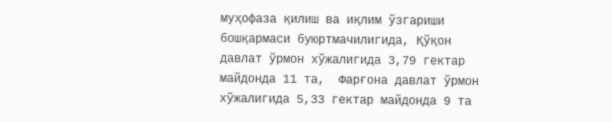муҳофаза қилиш ва иқлим ўзгариши бошқармаси буюртмачилигида, Қўқон давлат ўрмон хўжалигида 3,79 гектар майдонда 11 та,  Фарғона давлат ўрмон хўжалигида 5,33 гектар майдонда 9 та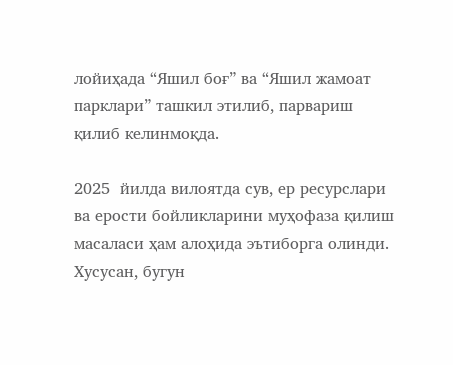лойиҳада “Яшил боғ” ва “Яшил жамоат парклари” ташкил этилиб, парвариш қилиб келинмоқда.

2025  йилда вилоятда сув, ер ресурслари ва ерости бойликларини муҳофаза қилиш масаласи ҳам алоҳида эътиборга олинди. Хусусан, бугун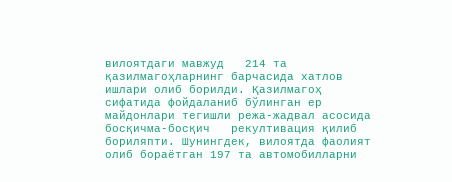вилоятдаги мавжуд   214 та қазилмагоҳларнинг барчасида хатлов ишлари олиб борилди. Қазилмагоҳ сифатида фойдаланиб бўлинган ер майдонлари тегишли режа-жадвал асосида  босқичма-босқич   рекултивaция қилиб бориляпти. Шунингдек, вилоятда фаолият олиб бораётган 197 та автомобилларни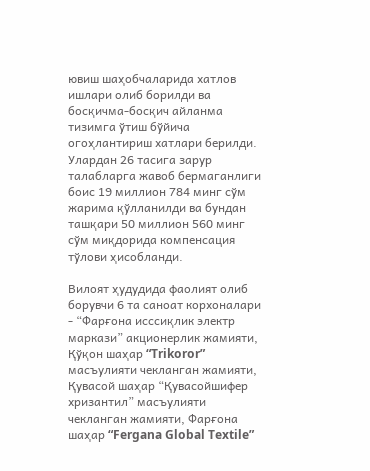ювиш шаҳобчаларида хатлов ишлари олиб борилди ва босқичма-босқич айланма тизимга ўтиш бўйича огоҳлантириш хатлари берилди. Улардан 26 тасига зарур талабларга жавоб бермаганлиги боис 19 миллион 784 минг сўм жарима қўлланилди ва бундан ташқари 50 миллион 560 минг сўм миқдорида компенсация тўлови ҳисобланди.

Вилоят ҳудудида фаолият олиб борувчи 6 та саноат корхоналари - “Фарғона исссиқлик электр маркази” акционерлик жамияти, Қўқон шаҳар “Trikoror” масъулияти чекланган жамияти, Қувасой шаҳар “Қувасойшифер хризантил” масъулияти чекланган жамияти, Фарғона шаҳар “Fergana Global Textile”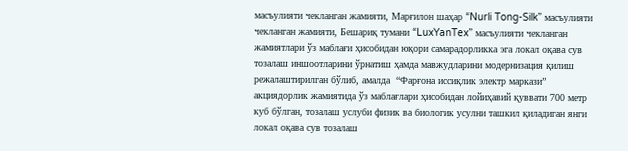масъулияти чекланган жамияти, Марғилон шаҳар “Nurli Tong-Silk” масъулияти чекланган жамияти, Бешариқ тумани “LuxYanTex” масъулияти чекланган жамиятлари ўз маблағи ҳисобидан юқори самарадорликка эга локал оқава сув тозалаш иншоотларини ўрнатиш ҳамда мавжудларини модернизация қилиш режалаштирилган бўлиб, амалда  “Фарғона иссиқлик электр маркази”  акциядорлик жамиятида ўз маблағлари ҳисобидан лойиҳавий қуввати 700 метр куб бўлган, тозалаш услуби физик ва биологик усулни ташкил қиладиган янги локал оқава сув тозалаш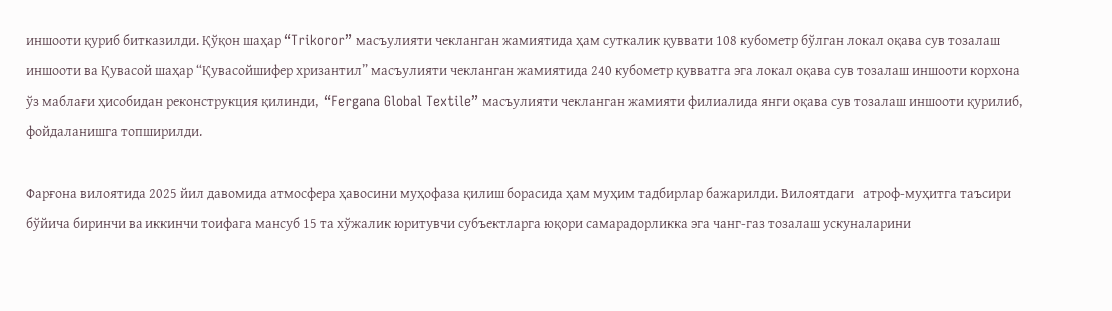иншооти қуриб битказилди. Қўқон шаҳар “Trikoror” масъулияти чекланган жамиятида ҳам суткалик қуввати 108 кубометр бўлган локал оқава сув тозалаш иншооти ва Қувасой шаҳар “Қувасойшифер хризантил” масъулияти чекланган жамиятида 240 кубометр қувватга эга локал оқава сув тозалаш иншооти корхона ўз маблағи ҳисобидан реконструкция қилинди,  “Fergana Global Textile” масъулияти чекланган жамияти филиалида янги оқава сув тозалаш иншооти қурилиб, фойдаланишга топширилди.

Фарғона вилоятида 2025 йил давомида атмосфера ҳавосини муҳофаза қилиш борасида ҳам муҳим тадбирлар бажарилди. Вилоятдаги   атроф-муҳитга таъсири бўйича биринчи вa иккинчи тоифага мансуб 15 та хўжалик юритувчи субъектларга юқори самарадорликка эга чанг-газ тозалаш ускуналарини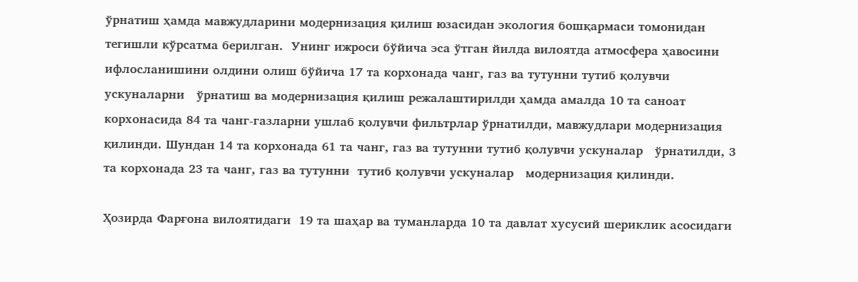ўрнатиш ҳамда мавжудларини модернизация қилиш юзасидан экология бошқармаси томонидан тегишли кўрсатма берилган.  Унинг ижроси бўйича эса ўтган йилда вилоятда атмосфера ҳавосини ифлосланишини олдини олиш бўйича 17 та корхонада чанг, газ ва тутунни тутиб қолувчи ускуналарни   ўрнатиш ва модернизация қилиш режалаштирилди ҳамда амалда 10 та саноат корхонасида 84 та чанг-газларни ушлаб қолувчи фильтрлар ўрнатилди, мавжудлари модернизация қилинди. Шундан 14 та корхонада 61 та чанг, газ ва тутунни тутиб қолувчи ускуналар   ўрнатилди, 3 та корхонада 23 та чанг, газ ва тутунни  тутиб қолувчи ускуналар   модернизация қилинди.

Ҳозирда Фарғона вилоятидаги  19 та шаҳар ва туманларда 10 та давлат хусусий шериклик асосидаги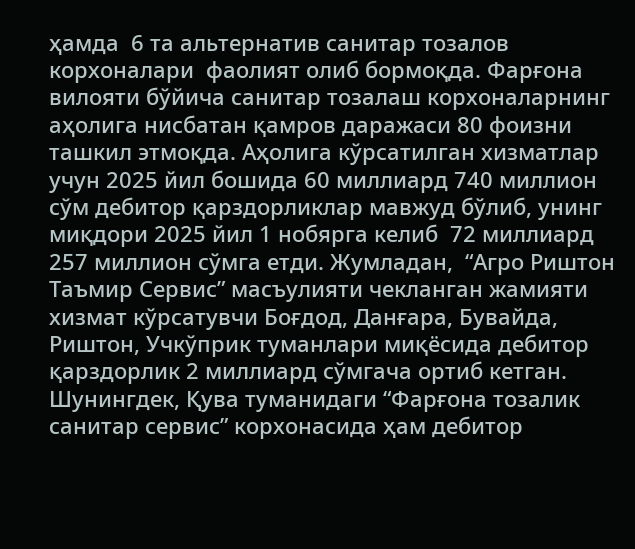ҳамда  6 та альтернатив санитар тозалов корхоналари  фаолият олиб бормоқда. Фарғона вилояти бўйича санитар тозалаш корхоналарнинг аҳолига нисбатан қамров даражаси 80 фоизни ташкил этмоқда. Аҳолига кўрсатилган хизматлар учун 2025 йил бошида 60 миллиард 740 миллион сўм дебитор қарздорликлар мавжуд бўлиб, унинг миқдори 2025 йил 1 нобярга келиб  72 миллиард 257 миллион сўмга етди. Жумладан,  “Агро Риштон Таъмир Сервис” масъулияти чекланган жамияти  хизмат кўрсатувчи Боғдод, Данғара, Бувайда, Риштон, Учкўприк туманлари миқёсида дебитор қарздорлик 2 миллиард сўмгача ортиб кетган.  Шунингдек, Қува туманидаги “Фарғона тозалик санитар сервис” корхонасида ҳам дебитор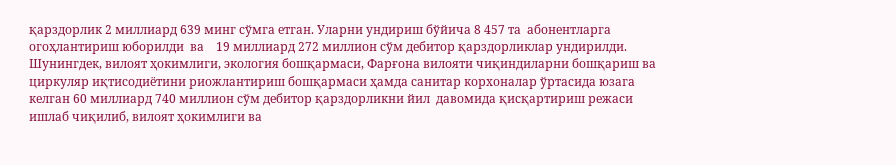қарздорлик 2 миллиард 639 минг сўмга етган. Уларни ундириш бўйича 8 457 та  абонентларга огоҳлантириш юборилди  ва    19 миллиард 272 миллион сўм дебитор қарздорликлар ундирилди. Шунингдек, вилоят ҳокимлиги, экология бошқармаси, Фарғона вилояти чиқиндиларни бошқариш ва циркуляр иқтисодиётини риожлантириш бошқармаси ҳамда санитар корхоналар ўртасида юзага келган 60 миллиард 740 миллион сўм дебитор қарздорликни йил  давомида қисқартириш режаси ишлаб чиқилиб, вилоят ҳокимлиги ва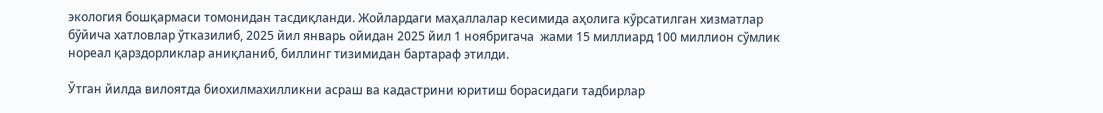экология бошқармаси томонидан тасдиқланди. Жойлардаги маҳаллалар кесимида аҳолига кўрсатилган хизматлар бўйича хатловлар ўтказилиб, 2025 йил январь ойидан 2025 йил 1 ноябригача  жами 15 миллиард 100 миллион сўмлик нореал қарздорликлар аниқланиб, биллинг тизимидан бартараф этилди.

Ўтган йилда вилоятда биохилмахилликни асраш ва кадастрини юритиш борасидаги тадбирлар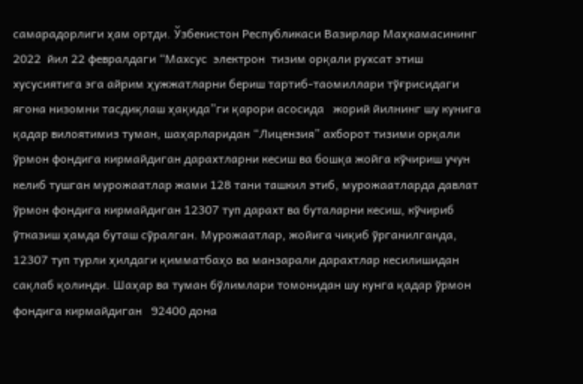самарадорлиги ҳам ортди. Ўзбекистон Республикаси Вазирлар Маҳкамасининг 2022  йил 22 февралдаги “Махсус  электрон  тизим орқали рухсат этиш хусусиятига эга айрим ҳужжатларни бериш тартиб-таомиллари тўғрисидаги ягона низомни тасдиқлаш ҳақида”ги қарори асосида   жорий йилнинг шу кунига қадар вилоятимиз туман, шаҳарларидан “Лицензия” ахборот тизими орқали ўрмон фондига кирмайдиган дарахтларни кесиш ва бошқа жойга кўчириш учун келиб тушган мурожаатлар жами 128 тани ташкил этиб, мурожаатларда давлат ўрмон фондига кирмайдиган 12307 туп дарахт ва буталарни кесиш, кўчириб ўтказиш ҳамда буташ сўралган. Мурожаатлар, жойига чиқиб ўрганилганда, 12307 туп турли ҳилдаги қимматбаҳо ва манзарали дарахтлар кесилишидан сақлаб қолинди. Шаҳар ва туман бўлимлари томонидан шу кунга қадар ўрмон фондига кирмайдиган   92400 дона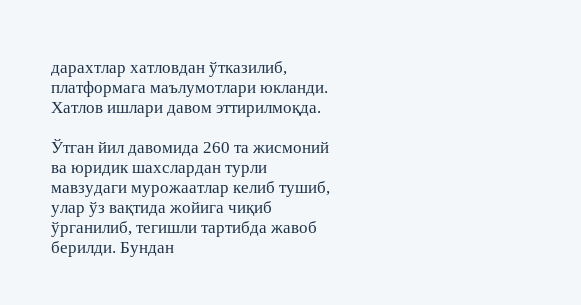дарахтлар хатловдан ўтказилиб, платформага маълумотлари юкланди. Хатлов ишлари давом эттирилмоқда.

Ўтган йил давомида 260 та жисмоний ва юридик шахслардан турли мавзудаги мурожаатлар келиб тушиб, улар ўз вақтида жойига чиқиб ўрганилиб, тегишли тартибда жавоб берилди. Бундан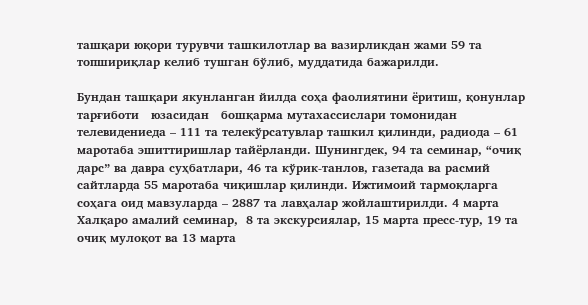ташқари юқори турувчи ташкилотлар ва вазирликдан жами 59 та топшириқлар келиб тушган бўлиб, муддатида бажарилди.

Бундан ташқари якунланган йилда соҳа фаолиятини ёритиш, қонунлар тарғиботи   юзасидан   бошқарма мутахассислари томонидан телевидениеда – 111 та телекўрсатувлар ташкил қилинди, радиода – 61 маротаба эшиттиришлар тайёрланди. Шунингдек, 94 та семинар, “очиқ дарс” ва давра суҳбатлари, 46 та кўрик-танлов, газетада ва расмий сайтларда 55 маротаба чиқишлар қилинди. Ижтимоий тармоқларга соҳага оид мавзуларда – 2887 та лавҳалар жойлаштирилди. 4 марта Халқаро амалий семинар,  8 та экскурсиялар, 15 марта пресс-тур, 19 та очиқ мулоқот ва 13 марта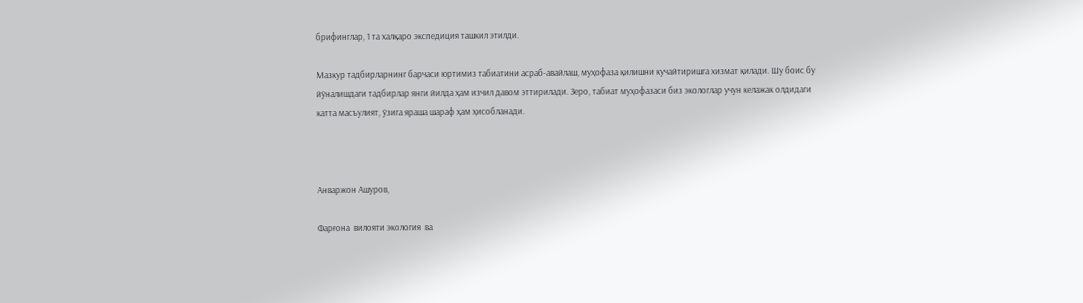брифинглар, 1 та халқаро экспедиция ташкил этилди.

Мазкур тадбирларнинг барчаси юртимиз табиатини асраб-авайлаш, муҳофаза қилишни кучайтиришга хизмат қилади. Шу боис бу йўналишдаги тадбирлар янги йилда ҳам изчил давом эттирилади. Зеро, табиат муҳофазаси биз экологлар учун келажак олдидаги  катта масъулият, ўзига яраша шараф ҳам ҳисобланади.



Анваржон Ашуров,

Фарғона  вилояти экология  ва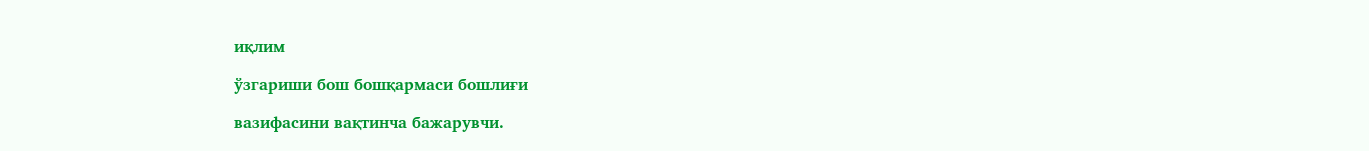иқлим

ўзгариши бош бошқармаси бошлиғи

вазифасини вақтинча бажарувчи.